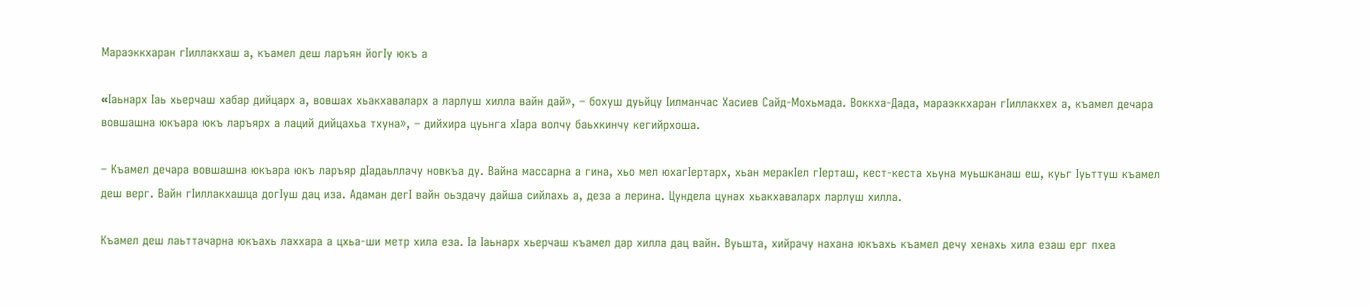Мараэккхаран гIиллакхаш а, къамел деш ларъян йогIу юкъ а

«Iаьнарх Iаь хьерчаш хабар дийцарх а, вовшах хьакхаваларх а ларлуш хилла вайн дай», – бохуш дуьйцу Iилманчас Хасиев Сайд-Мохьмада. Воккха-Дада, мараэккхаран гIиллакхех а, къамел дечара вовшашна юкъара юкъ ларъярх а лаций дийцахьа тхуна», – дийхира цуьнга хIара волчу баьхкинчу кегийрхоша.

– Къамел дечара вовшашна юкъара юкъ ларъяр дIадаьллачу новкъа ду. Вайна массарна а гина, хьо мел юхагIертарх, хьан меракIел гIерташ, кест-кеста хьуна муьшканаш еш, куьг Iуьттуш къамел деш верг. Вайн гIиллакхашца догIуш дац иза. Адаман дегI вайн оьздачу дайша сийлахь а, деза а лерина. Цундела цунах хьакхаваларх ларлуш хилла.

Къамел деш лаьттачарна юкъахь лаххара а цхьа-ши метр хила еза. Iа Iаьнарх хьерчаш къамел дар хилла дац вайн. Вуьшта, хийрачу нахана юкъахь къамел дечу хенахь хила езаш ерг пхеа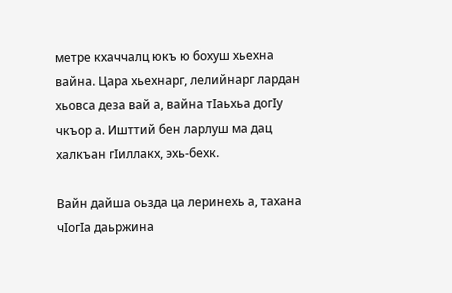метре кхаччалц юкъ ю бохуш хьехна вайна. Цара хьехнарг, лелийнарг лардан хьовса деза вай а, вайна тIаьхьа догIу чкъор а. Ишттий бен ларлуш ма дац халкъан гIиллакх, эхь-бехк.

Вайн дайша оьзда ца леринехь а, тахана чIогIа даьржина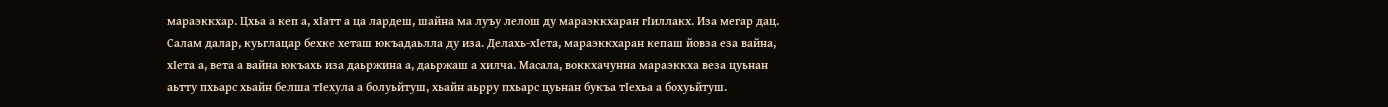мараэккхар. Цхьа а кеп а, хIатт а ца лардеш, шайна ма луъу лелош ду мараэккхаран гIиллакх. Иза мегар дац. Салам далар, куьглацар бехке хеташ юкъадаьлла ду иза. Делахь-хIета, мараэккхаран кепаш йовза еза вайна, хIета а, вета а вайна юкъахь иза даьржина а, даьржаш а хилча. Масала, воккхачунна мараэккха веза цуьнан аьтту пхьарс хьайн белша тIехула а болуьйтуш, хьайн аьрру пхьарс цуьнан букъа тIехьа а бохуьйтуш.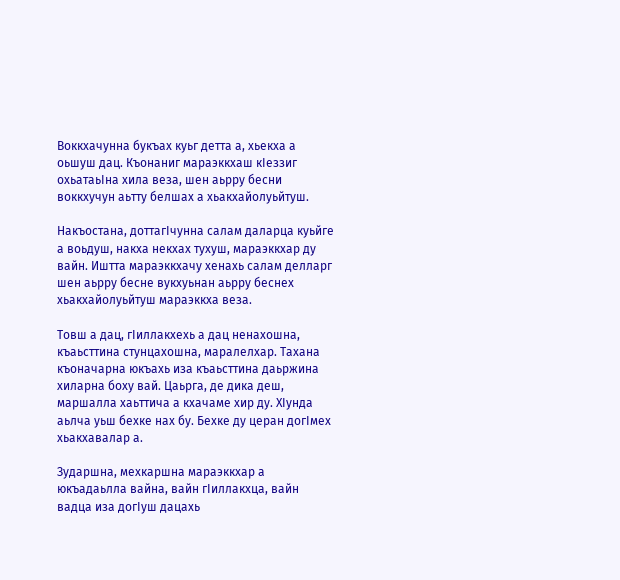Воккхачунна букъах куьг детта а, хьекха а оьшуш дац. Къонаниг мараэккхаш кIеззиг охьатаьIна хила веза, шен аьрру бесни воккхучун аьтту белшах а хьакхайолуьйтуш.

Накъостана, доттагIчунна салам даларца куьйге а воьдуш, накха некхах тухуш, мараэккхар ду вайн. Иштта мараэккхачу хенахь салам делларг шен аьрру бесне вукхуьнан аьрру беснех хьакхайолуьйтуш мараэккха веза.

Товш а дац, гIиллакхехь а дац ненахошна, къаьсттина стунцахошна, маралелхар. Тахана къоначарна юкъахь иза къаьсттина даьржина хиларна боху вай. Цаьрга, де дика деш, маршалла хаьттича а кхачаме хир ду. ХIунда аьлча уьш бехке нах бу. Бехке ду церан догIмех хьакхавалар а.

Зударшна, мехкаршна мараэккхар а юкъадаьлла вайна, вайн гIиллакхца, вайн вадца иза догIуш дацахь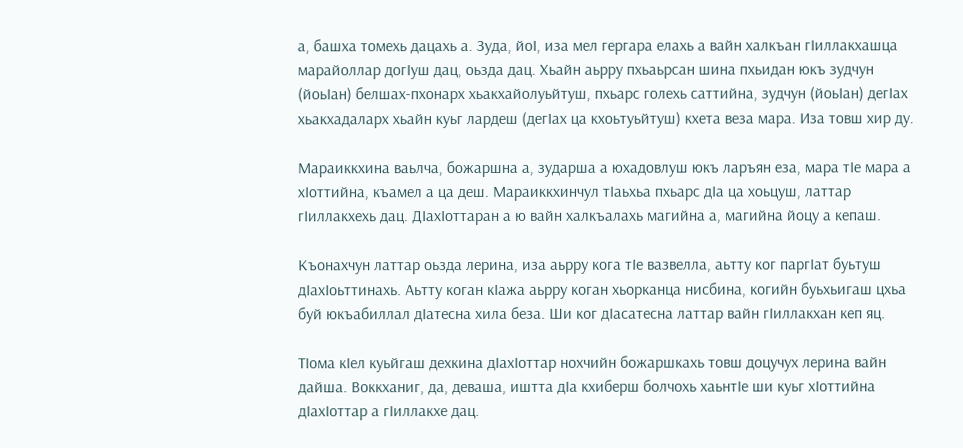а, башха томехь дацахь а. Зуда, йоI, иза мел гергара елахь а вайн халкъан гIиллакхашца марайоллар догIуш дац, оьзда дац. Хьайн аьрру пхьаьрсан шина пхьидан юкъ зудчун (йоьIан) белшах-пхонарх хьакхайолуьйтуш, пхьарс голехь саттийна, зудчун (йоьIан) дегIах хьакхадаларх хьайн куьг лардеш (дегIах ца кхоьтуьйтуш) кхета веза мара. Иза товш хир ду.

Мараиккхина ваьлча, божаршна а, зударша а юхадовлуш юкъ ларъян еза, мара тIе мара а хIоттийна, къамел а ца деш. Мараиккхинчул тIаьхьа пхьарс дIа ца хоьцуш, латтар гIиллакхехь дац. ДIахIоттаран а ю вайн халкъалахь магийна а, магийна йоцу а кепаш.

Къонахчун латтар оьзда лерина, иза аьрру кога тIе вазвелла, аьтту ког паргIат буьтуш дIахIоьттинахь. Аьтту коган кIажа аьрру коган хьорканца нисбина, когийн буьхьигаш цхьа буй юкъабиллал дIатесна хила беза. Ши ког дIасатесна латтар вайн гIиллакхан кеп яц.

ТIома кIел куьйгаш дехкина дIахIоттар нохчийн божаршкахь товш доцучух лерина вайн дайша. Воккханиг, да, деваша, иштта дIа кхиберш болчохь хаьнтIе ши куьг хIоттийна дIахIоттар а гIиллакхе дац.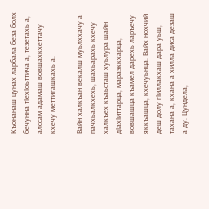Къонанаш цунах ларбала беза болх бечунна тIехIоьттича а, тезетахь а, алссам адамаш вовшахкхеттачу кхечу меттигашкахь а.

Вайн халкъан векалш муьлххачу а пачхьалкхехь, шахьарахь кхечу халкъех къаьсташ хуьлура шайн дIахIиттарца, мараэккхарца, вовшашца къамел дарехь ларъечу яккъашца, кхечуьнца. Вайх нохчий деш долу гIиллакхаш дара уьш, тахана а, кхана а хилла диса дезаш а ду. Цундела,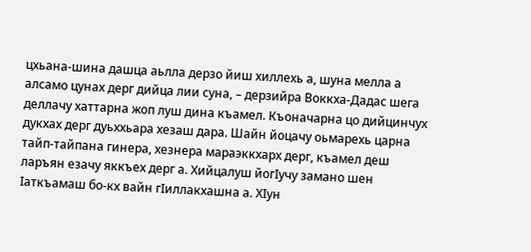цхьана-шина дашца аьлла дерзо йиш хиллехь а, шуна мелла а алсамо цунах дерг дийца лии суна, – дерзийра Воккха-Дадас шега деллачу хаттарна жоп луш дина къамел. Къоначарна цо дийцинчух дукхах дерг дуьххьара хезаш дара. Шайн йоцачу оьмарехь царна тайп-тайпана гинера, хезнера мараэккхарх дерг, къамел деш ларъян езачу яккъех дерг а. Хийцалуш йогIучу замано шен Iаткъамаш бо-кх вайн гIиллакхашна а. ХIун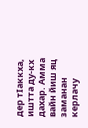дер тIаккха, иштта ду-кх дахар. Амма вайн йиш яц заманан керлачу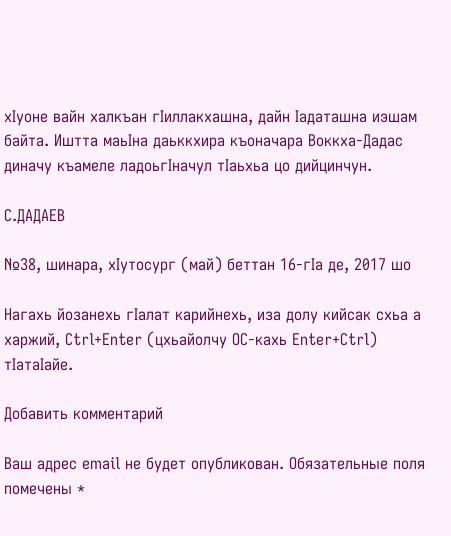хIуоне вайн халкъан гIиллакхашна, дайн Iадаташна иэшам байта. Иштта маьIна даьккхира къоначара Воккха-Дадас диначу къамеле ладоьгIначул тIаьхьа цо дийцинчун.

С.ДАДАЕВ

№38, шинара, хIутосург (май) беттан 16-гIа де, 2017 шо

Нагахь йозанехь гIалат карийнехь, иза долу кийсак схьа а харжий, Ctrl+Enter (цхьайолчу ОС-кахь Enter+Ctrl) тIатаIайе.

Добавить комментарий

Ваш адрес email не будет опубликован. Обязательные поля помечены *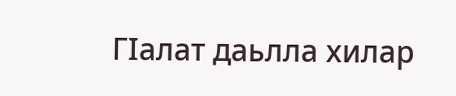ГIалат даьлла хилар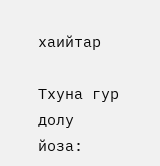хаийтар

Тхуна гур долу йоза: